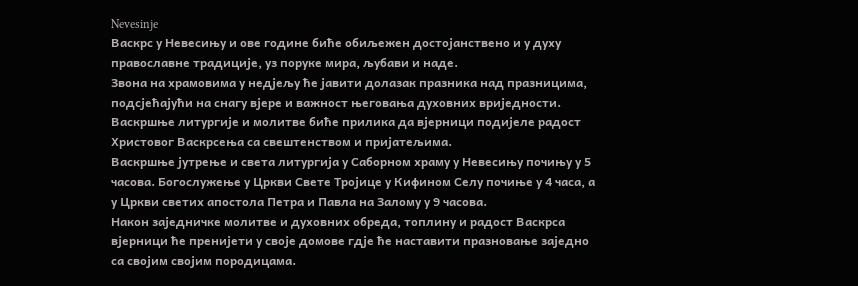Nevesinje
Васкрс у Невесињу и ове године биће обиљежен достојанствено и у духу православне традиције, уз поруке мира, љубави и наде.
Звона на храмовима у недјељу ће јавити долазак празника над празницима, подсјећајући на снагу вјере и важност његовања духовних вриједности. Васкршње литургије и молитве биће прилика да вјерници подијеле радост Христовог Васкрсења са свештенством и пријатељима.
Васкршње јутрење и света литургија у Саборном храму у Невесињу почињу у 5 часова. Богослужење у Цркви Свете Тројице у Кифином Селу почиње у 4 часа, а у Цркви светих апостола Петра и Павла на Залому у 9 часова.
Након заједничке молитве и духовних обреда, топлину и радост Васкрса вјерници ће пренијети у своје домове гдје ће наставити празновање заједно са својим својим породицама.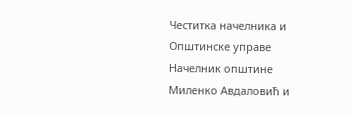Честитка начелника и Општинске управе
Начелник општине Миленко Авдаловић и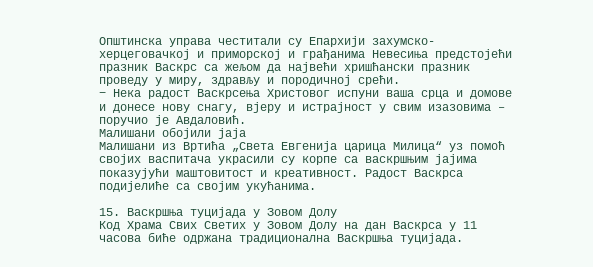Општинска управа честитали су Епархији захумско-херцеговачкој и приморској и грађанима Невесиња предстојећи празник Васкрс са жељом да највећи хришћански празник проведу у миру, здрављу и породичној срећи.
− Нека радост Васкрсења Христовог испуни ваша срца и домове и донесе нову снагу, вјеру и истрајност у свим изазовима – поручио је Авдаловић.
Малишани обојили јаја
Малишани из Вртића „Света Евгенија царица Милица“ уз помоћ својих васпитача украсили су корпе са васкршњим јајима показујући маштовитост и креативност. Радост Васкрса подијелиће са својим укућанима.

15. Васкршња туцијада у Зовом Долу
Код Храма Свих Светих у Зовом Долу на дан Васкрса у 11 часова биће одржана традиционална Васкршња туцијада.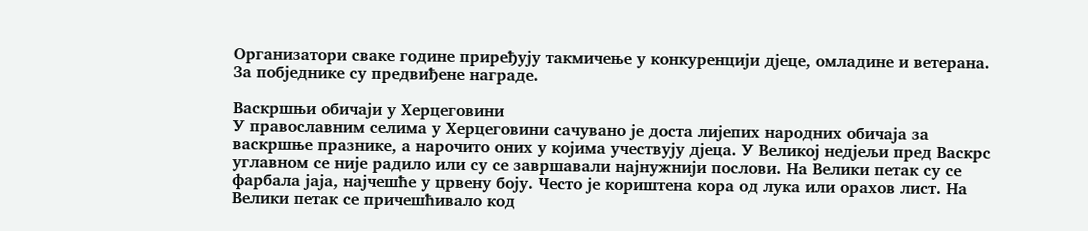Организатори сваке године приређују такмичење у конкуренцији дјеце, омладине и ветерана. За побједнике су предвиђене награде.

Васкршњи обичаји у Херцеговини
У православним селима у Херцеговини сачувано је доста лијепих народних обичаја за васкршње празнике, а нарочито оних у којима учествују дјеца. У Великој недјељи пред Васкрс углавном се није радило или су се завршавали најнужнији послови. На Велики петак су се фарбала јаја, најчешће у црвену боју. Често је кориштена кора од лука или орахов лист. На Велики петак се причешћивало код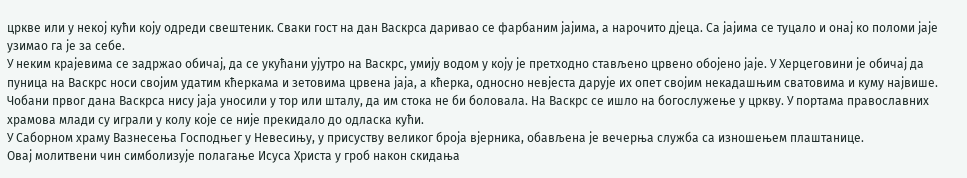цркве или у некој кући коју одреди свештеник. Сваки гост на дан Васкрса даривао се фарбаним јајима, а нарочито дјеца. Са јајима се туцало и онај ко поломи јаје узимао га је за себе.
У неким крајевима се задржао обичај, да се укућани ујутро на Васкрс, умију водом у коју је претходно стављено црвено обојено јаје. У Херцеговини је обичај да пуница на Васкрс носи својим удатим кћеркама и зетовима црвена јаја, а кћерка, односно невјеста дарује их опет својим некадашњим сватовима и куму највише. Чобани првог дана Васкрса нису јаја уносили у тор или шталу, да им стока не би боловала. На Васкрс се ишло на богослужење у цркву. У портама православних храмова млади су играли у колу које се није прекидало до одласка кући.
У Саборном храму Вазнесења Господњег у Невесињу, у присуству великог броја вјерника, обављена је вечерња служба са изношењем плаштанице.
Овај молитвени чин симболизује полагање Исуса Христа у гроб након скидања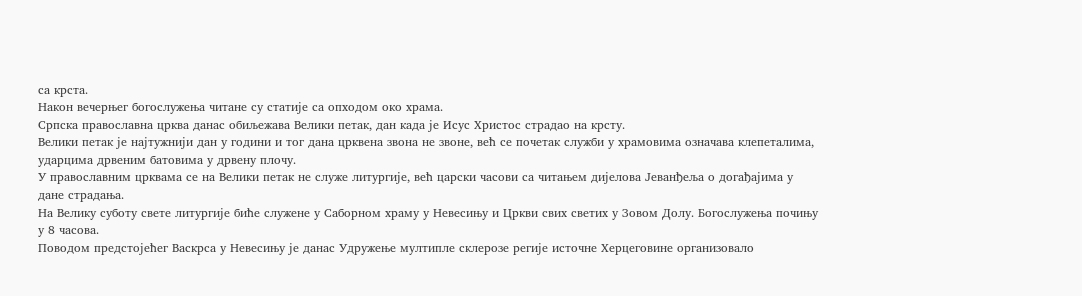са крста.
Након вечерњег богослужења читане су статије са опходом око храма.
Српска православна црква данас обиљежава Велики петак, дан када је Исус Христос страдао на крсту.
Велики петак је најтужнији дан у години и тог дана црквена звона не звоне, већ се почетак служби у храмовима означава клепеталима, ударцима дрвеним батовима у дрвену плочу.
У православним црквама се на Велики петак не служе литургије, већ царски часови са читањем дијелова Јеванђеља о догађајима у дане страдања.
На Велику суботу свете литургије биће служене у Саборном храму у Невесињу и Цркви свих светих у Зовом Долу. Богослужења почињу у 8 часова.
Поводом предстојећег Васкрса у Невесињу је данас Удружење мултипле склерозе регије источне Херцеговине организовало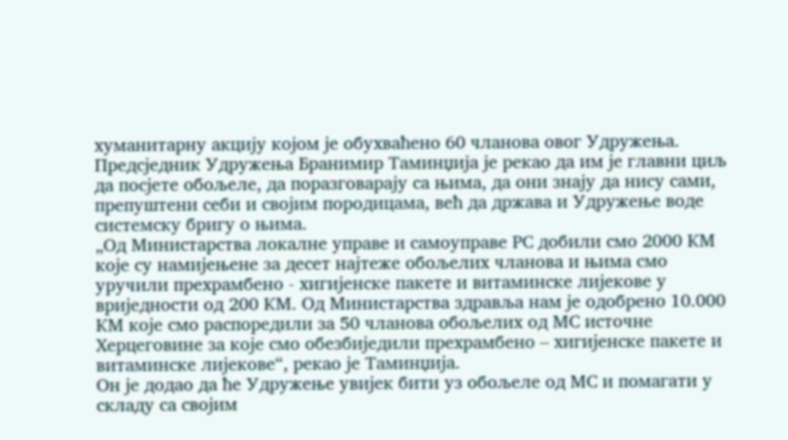хуманитарну акцију којом је обухваћено 60 чланова овог Удружења.
Предсједник Удружења Бранимир Таминџија је рекао да им је главни циљ да посјете обољеле, да поразговарају са њима, да они знају да нису сами, препуштени себи и својим породицама, већ да држава и Удружење воде системску бригу о њима.
„Од Министарства локалне управе и самоуправе РС добили смо 2000 КМ које су намијењене за десет најтеже обољелих чланова и њима смо уручили прехрамбено - хигијенске пакете и витаминске лијекове у вриједности од 200 КМ. Од Министарства здравља нам је одобрено 10.000 КМ које смо распоредили за 50 чланова обољелих од МС источне Херцеговине за које смо обезбиједили прехрамбено – хигијенске пакете и витаминске лијекове“, рекао је Таминџија.
Он је додао да ће Удружење увијек бити уз обољеле од МС и помагати у складу са својим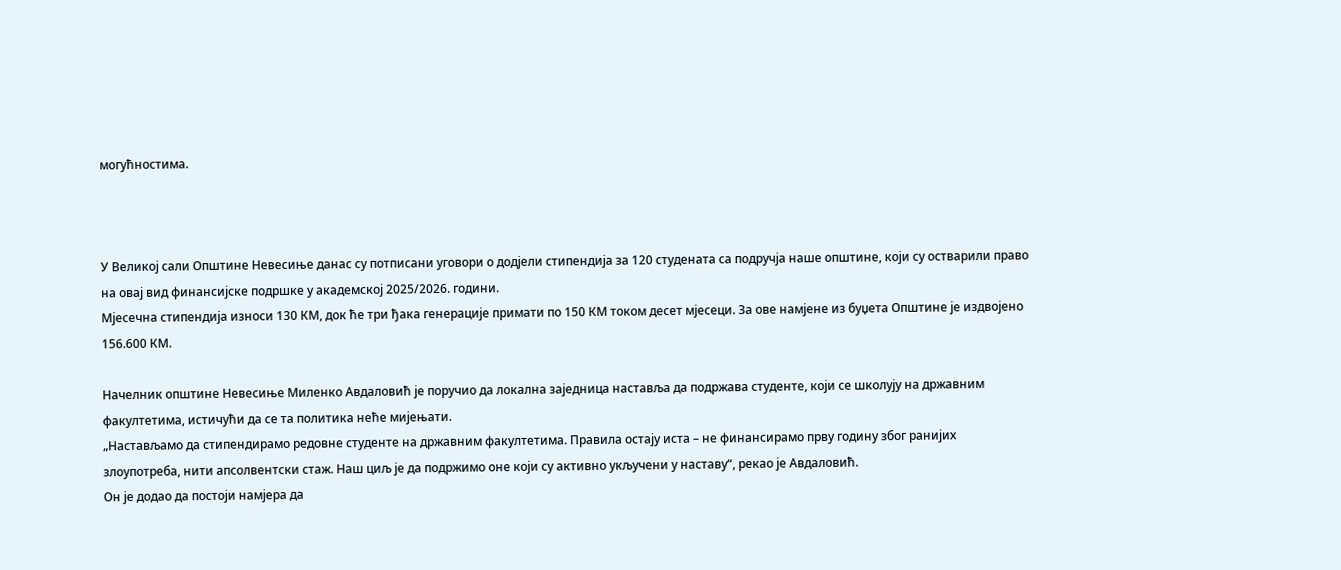могућностима.



У Великој сали Општине Невесиње данас су потписани уговори о додјели стипендија за 120 студената са подручја наше општине, који су остварили право на овај вид финансијске подршке у академској 2025/2026. години.
Мјесечна стипендија износи 130 КМ, док ће три ђака генерације примати по 150 КМ током десет мјесеци. За ове намјене из буџета Општине је издвојено 156.600 КМ.

Начелник општине Невесиње Миленко Авдаловић је поручио да локална заједница наставља да подржава студенте, који се школују на државним факултетима, истичући да се та политика неће мијењати.
„Настављамо да стипендирамо редовне студенте на државним факултетима. Правила остају иста – не финансирамо прву годину због ранијих злоупотреба, нити апсолвентски стаж. Наш циљ је да подржимо оне који су активно укључени у наставу“, рекао је Авдаловић.
Он је додао да постоји намјера да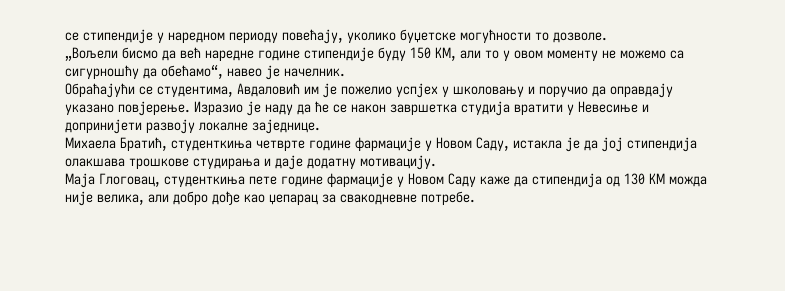се стипендије у наредном периоду повећају, уколико буџетске могућности то дозволе.
„Вољели бисмо да већ наредне године стипендије буду 150 КМ, али то у овом моменту не можемо са сигурношћу да обећамо“, навео је начелник.
Обраћајући се студентима, Авдаловић им је пожелио успјех у школовању и поручио да оправдају указано повјерење. Изразио је наду да ће се након завршетка студија вратити у Невесиње и допринијети развоју локалне заједнице.
Михаела Братић, студенткиња четврте године фармације у Новом Саду, истакла је да јој стипендија олакшава трошкове студирања и даје додатну мотивацију.
Маја Глоговац, студенткиња пете године фармације у Новом Саду каже да стипендија од 130 КМ можда није велика, али добро дође као џепарац за свакодневне потребе.